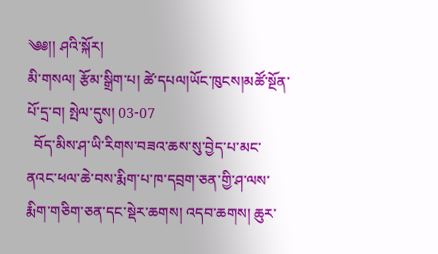༄༅།། ཤའི་སྐོར།
མི་གསལ། རྩོམ་སྒྲིག་པ། ཚེ་དཔལ།ཡོང་ཁུངས།མཚོ་སྔོན་པོ་དྲ་བ། སྤེལ་དུས། 03-07
  བོད་མིས་ཤ་ཡི་རིགས་བཟའ་ཆས་སུ་བྱེད་པ་མང་ནའང་ཕལ་ཆེ་བས་རྨིག་པ་ཁ་དབྲག་ཅན་གྱི་ཤ་ལས་རྨིག་གཅིག་ཅན་དང་སྡེར་ཆགས། འདབ་ཆགས། ཆུར་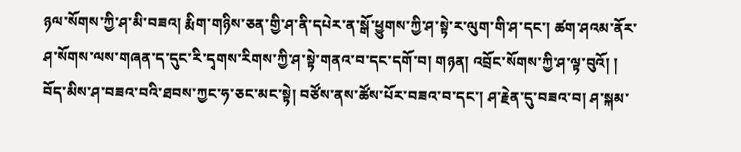ཉལ་སོགས་ཀྱི་ཤ་མི་བཟའ། རྨིག་གཉིས་ཅན་གྱི་ཤ་ནི་དཔེར་ན་སྒོ་ཕྱུགས་ཀྱི་ཤ་སྟེ་ར་ལུག་གི་ཤ་དང་། ཚག་ཤའམ་ནོར་ཤ་སོགས་ལས་གཞན་ད་དུང་རི་དྭགས་རིགས་ཀྱི་ཤ་སྟེ་གནའ་བ་དང་དགོ་བ། གཉན། འབྲོང་སོགས་ཀྱི་ཤ་ལྟ་བུའོ། ། བོད་མིས་ཤ་བཟའ་བའི་ཐབས་ཀྱང་ཧ་ཅང་མང་སྟེ། བཙོས་ནས་ཚོས་པོར་བཟའ་བ་དང་། ཤ་རྗེན་དུ་བཟའ་བ། ཤ་སྐམ་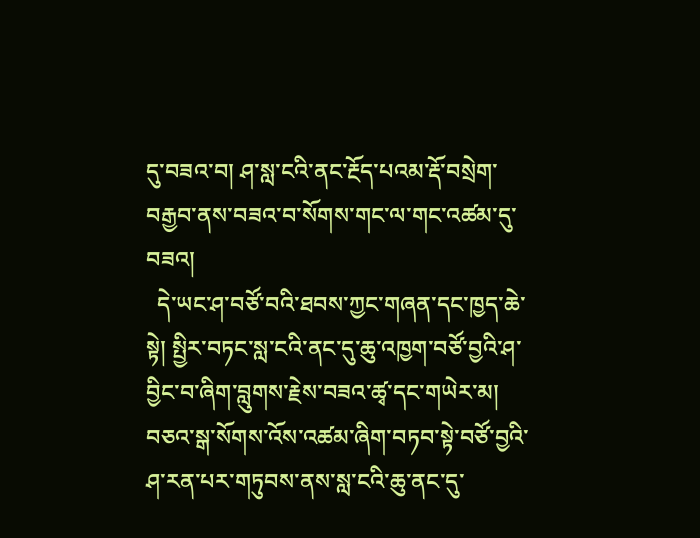དུ་བཟའ་བ། ཤ་སླ་ངའི་ནང་རྔོད་པའམ་རྡོ་བསྲེག་བརྒྱབ་ནས་བཟའ་བ་སོགས་གང་ལ་གང་འཚམ་དུ་བཟའ།
  དེ་ཡང་ཤ་བཙོ་བའི་ཐབས་ཀྱང་གཞན་དང་ཁྱད་ཆེ་སྟེ། སྤྱིར་བཏང་སླ་ངའི་ནང་དུ་ཆུ་འཁྱག་བཙོ་བྱའི་ཤ་བྱིང་བ་ཞིག་བླུགས་རྗེས་བཟའ་ཚྭ་དང་གཡེར་མ། བཅའ་སྒ་སོགས་འོས་འཚམ་ཞིག་བཏབ་སྟེ་བཙོ་བྱའི་ཤ་རན་པར་གཏུབས་ནས་སླ་ངའི་ཆུ་ནང་དུ་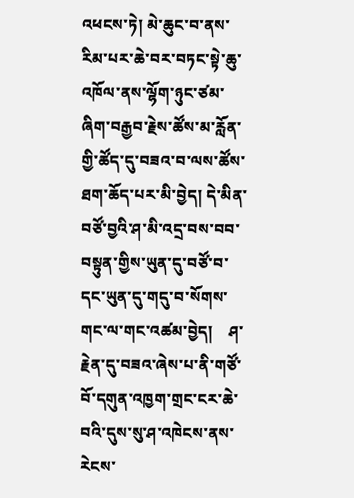འཕངས་ཏེ། མེ་ཆུང་བ་ནས་རིམ་པར་ཆེ་བར་བཏང་སྟེ་ཆུ་འཁོལ་ནས་ལྷོག་ཉུང་ཙམ་ཞིག་བརྒྱབ་རྗེས་ཚོས་མ་རློན་གྱི་ཚོད་དུ་བཟའ་བ་ལས་ཚོས་ཐག་ཆོད་པར་མི་བྱེད། དེ་མིན་བཙོ་བྱའི་ཤ་མི་འདྲ་བས་བབ་བསྟུན་གྱིས་ཡུན་དུ་བཙོ་བ་དང་ཡུན་དུ་གདུ་བ་སོགས་གང་ལ་གང་འཚམ་བྱེད།    ཤ་རྗེན་དུ་བཟའ་ཞེས་པ་ནི་གཙོ་བོ་དགུན་འཁྱག་གྲང་ངར་ཆེ་བའི་དུས་སུ་ཤ་འཁེངས་ནས་རེངས་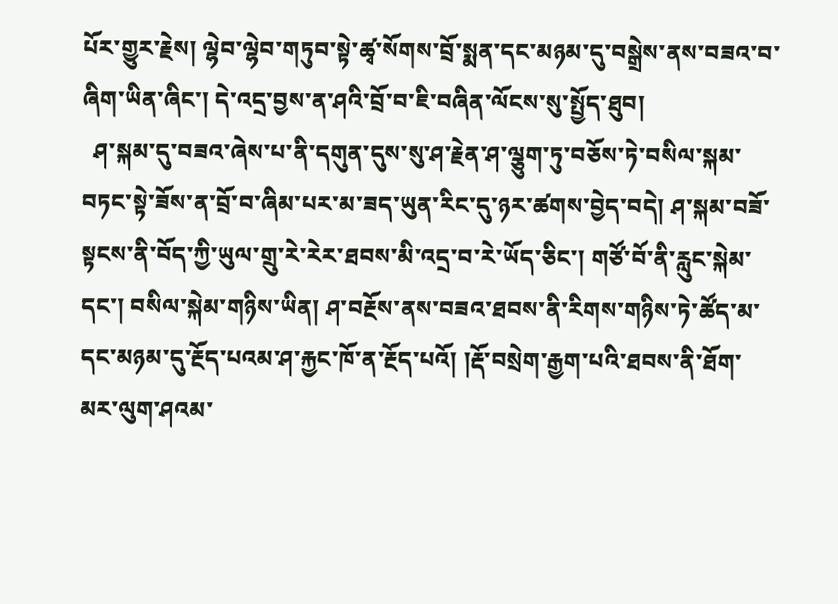པོར་གྱུར་རྗེས། ལྷེབ་ལྷེབ་གཏུབ་སྟེ་ཚྭ་སོགས་བྲོ་སྨན་དང་མཉམ་དུ་བསྒྲེས་ནས་བཟའ་བ་ཞིག་ཡིན་ཞིང་། དེ་འདྲ་བྱས་ན་ཤའི་བྲོ་བ་ཇི་བཞིན་ལོངས་སུ་སྤྱོད་ཐུབ།
  ཤ་སྐམ་དུ་བཟའ་ཞེས་པ་ནི་དགུན་དུས་སུ་ཤ་རྗེན་ཤ་ལྕུག་ཏུ་བཅོས་ཏེ་བསིལ་སྐམ་བཏང་སྟེ་ཟོས་ན་བྲོ་བ་ཞིམ་པར་མ་ཟད་ཡུན་རིང་དུ་ཉར་ཚགས་བྱེད་བདེ། ཤ་སྐམ་བཟོ་སྟངས་ནི་བོད་ཀྱི་ཡུལ་གྲུ་རེ་རེར་ཐབས་མི་འདྲ་བ་རེ་ཡོད་ཅིང་། གཙོ་བོ་ནི་རླུང་སྐེམ་དང་། བསིལ་སྐེམ་གཉིས་ཡིན། ཤ་བརྔོས་ནས་བཟའ་ཐབས་ནི་རིགས་གཉིས་ཏེ་ཚོད་མ་དང་མཉམ་དུ་རྔོད་པའམ་ཤ་རྐྱང་ཁོ་ན་རྔོད་པའོ། །རྡོ་བསྲེག་རྒྱག་པའི་ཐབས་ནི་ཐོག་མར་ལུག་ཤའམ་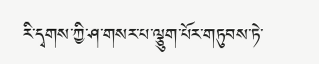རི་དྭགས་ཀྱི་ཤ་གསར་པ་ལྕུག་པོར་གཏུབས་ཏེ་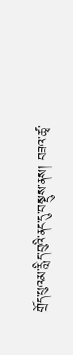གྲོད་པུའམ་རླིད་བུའི་ནང་དུ་བསྡུས་ནས། བཟའ་ཚྭ་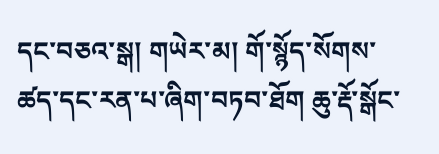དང་བཅའ་སྒ། གཡེར་མ། གོ་སྙོད་སོགས་ཚད་དང་རན་པ་ཞིག་བཏབ་ཐོག ཆུ་རྡོ་སྒོང་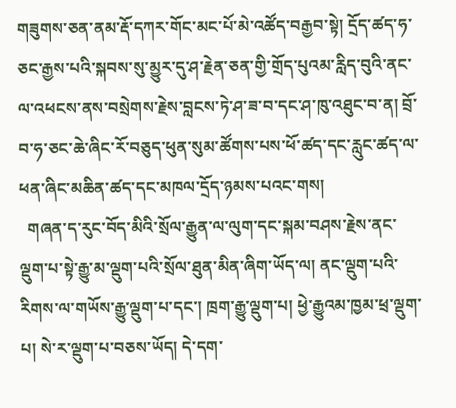གཟུགས་ཅན་ནམ་རྡོ་དཀར་གོང་མང་པོ་མེ་འཚོད་བརྒྱབ་སྟེ། དྲོད་ཚད་ཧ་ཅང་རྒྱས་པའི་སྐབས་སུ་མྱུར་དུ་ཤ་རྗེན་ཅན་གྱི་གྲོད་པུའམ་རླིད་བུའི་ནང་ལ་འཕངས་ནས་བསྲེགས་རྗེས་བླངས་ཏེ་ཤ་ཟ་བ་དང་ཤ་ཁུ་འཐུང་བ་ན། བྲོ་བ་ཧ་ཅང་ཆེ་ཞིང་རོ་བཅུད་ཕུན་སུམ་ཚོགས་པས་ཕོ་ཚད་དང་རླུང་ཚད་ལ་ཕན་ཞིང་མཆིན་ཚད་དང་མཁལ་དྲོད་ཉམས་པའང་གས།
  གཞན་ད་རུང་བོད་མིའི་སྲོལ་རྒྱུན་ལ་ལུག་དང་སྐམ་བཤས་རྗེས་ནང་ལྡུག་པ་སྟེ་རྒྱུ་མ་ལྡུག་པའི་སྲོལ་ཐུན་མིན་ཞིག་ཡོད་ལ། ནང་ལྡུག་པའི་རིགས་ལ་གཡོས་རྒྱུ་ལྡུག་པ་དང་། ཁྲག་རྒྱུ་ལྡུག་པ། ཕྱེ་རྒྱུའམ་ཁྱམ་ཕྲ་ལྡུག་པ། སེ་ར་ལྡུག་པ་བཅས་ཡོད། དེ་དག་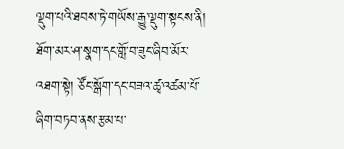ལྡུག་པའི་ཐབས་ཏེ་གཡོས་རྒྱུ་ལྡུག་སྟངས་ནི། ཐོག་མར་ཤ་སྣག་དང་གློ་བ་ཟུང་ཞིབ་མོར་འཐག་སྟེ། ཙོང་སྒོག་དང་བཟའ་ཚྭ་འཚམ་པོ་ཞིག་བཏབ་ནས་རྩམ་པ་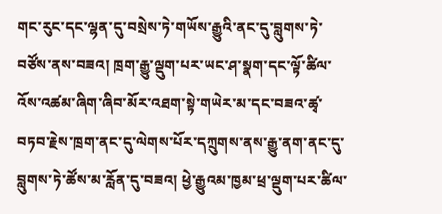གང་རུང་དང་ལྷན་དུ་བསྲེས་ཏེ་གཡོས་རྒྱུའི་ནང་དུ་བླུགས་ཏེ་བཙོས་ནས་བཟའ། ཁྲག་རྒྱུ་ལྡུག་པར་ཡང་ཤ་སྣག་དང་ལྟོ་ཚིལ་འོས་འཚམ་ཞིག་ཞིབ་མོར་འཐག་སྟེ་གཡེར་མ་དང་བཟའ་ཚྭ་བཏབ་རྗེས་ཁྲག་ནང་དུ་ལེགས་པོར་དཀྲུགས་ནས་རྒྱུ་ནག་ནང་དུ་བླུགས་ཏེ་ཚོས་མ་རློན་དུ་བཟའ། ཕྱེ་རྒྱུའམ་ཁྱམ་ཕྲ་ལྡུག་པར་ཚིལ་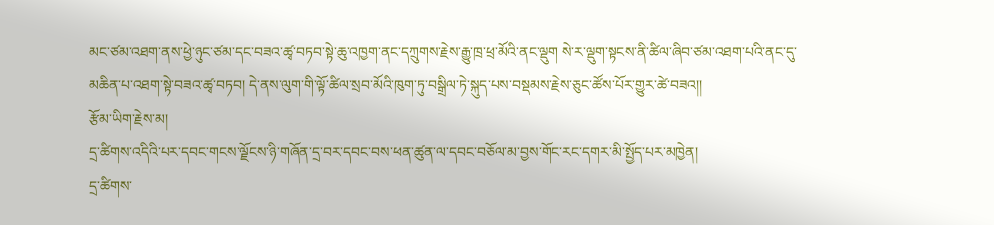མང་ཙམ་འཐག་ནས་ཕྱེ་ཉུང་ཙམ་དང་བཟའ་ཚྭ་བཏབ་སྟེ་ཆུ་འཁྱག་ནང་དཀྲུགས་རྗེས་རྒྱུ་ཁྲ་ཕྲ་མོའི་ནང་ལྡུག སེ་ར་ལྡུག་སྟངས་ནི་ཚིལ་ཞིབ་ཙམ་འཐག་པའི་ནང་དུ་མཆིན་པ་འཐག་སྟེ་བཟའ་ཚྭ་བཏབ། དེ་ནས་ལུག་གི་ལྟོ་ཚིལ་སྲབ་མོའི་ཁུག་ཏུ་བསྒྲིལ་ཏེ་སྐུད་པས་བསྡམས་རྗེས་ཅུང་ཚོས་པོར་གྱུར་ཚེ་བཟའ།།
རྩོམ་ཡིག་རྗེས་མ།
དྲ་ཚིགས་འདིའི་པར་དབང་གངས་ལྗོངས་ཉི་གཞོན་དྲ་བར་དབང་བས་ཕན་ཚུན་ལ་དབང་བཅོལ་མ་བྱས་གོང་རང་དགར་མི་སྤྱོད་པར་མཁྱེན།
དྲ་ཚིགས་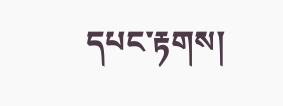དཔང་རྟགས།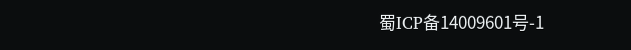蜀ICP备14009601号-1